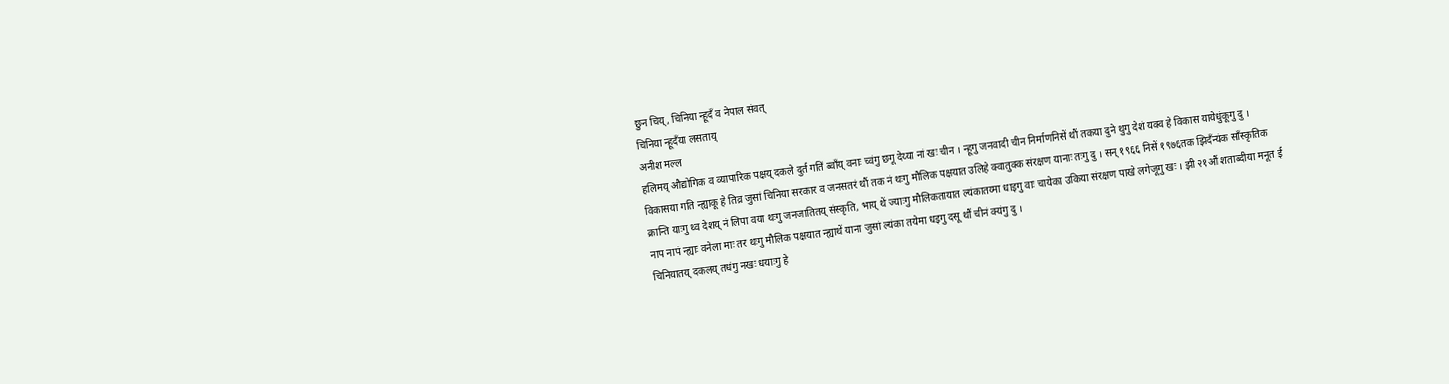छुन चिय्, चिनिया न्हूदँ व नेपाल संवत्
चिनिया न्हूदँया लसताय्
अनीश मल्ल
हलिमय् औद्योगिक व व्यापारिक पक्षय् दकले दुर्त गतिं ब्वाँय् वनाः च्वंगु छगू देय्या नां खः चीन । न्हूगु जनवादी चीन निर्माणनिसें थौं तकया दुने थुगु देशं यक्व हे विकास यायेधुंकूगु दु । विकासया गति न्ह्याकू हे तिव्र जुसां चिनिया सरकार व जनसतरं थौं तक नं थःगु मौलिक पक्षयात उलिहे क्वातुक्क संरक्षण यानाः तःगु दु । सन् १९६६ निसें १९७६तक झिदँन्यंक साँस्कृतिक क्रान्ति याःगु थ्व देशय् नं लिपा वया थःगु जनजातितय् संस्कृति, भाय् थें ज्याःगु मौलिकतायात ल्यंकातय्मा धाइगु वाः चायेका उकिया संरक्षण पाखे लगेजूगु खः । झी २१औं शताब्दीया मनूत ई नाप नापं न्ह्याः वनेला माः तर थःगु मौलिक पक्षयात न्ह्याथें याना जुसां ल्यंका तयेमा धइगु दसू थौं चीनं क्यंगु दु ।
चिनियातय् दकलय् तधंगु नखः धयाःगु हे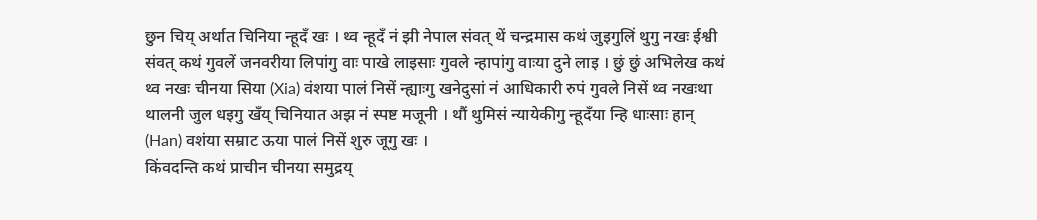छुन चिय् अर्थात चिनिया न्हूदँ खः । थ्व न्हूदँ नं झी नेपाल संवत् थें चन्द्रमास कथं जुइगुलिं थुगु नखः ईश्वी संवत् कथं गुवलें जनवरीया लिपांगु वाः पाखे लाइसाः गुवले न्हापांगु वाःया दुने लाइ । छुं छुं अभिलेख कथं थ्व नखः चीनया सिया (Xia) वंशया पालं निसें न्ह्याःगु खनेदुसां नं आधिकारी रुपं गुवले निसें थ्व नखःथा थालनी जुल धइगु खँय् चिनियात अझ नं स्पष्ट मजूनी । थौं थुमिसं न्यायेकीगु न्हूदँया न्हि धाःसाः हान् (Han) वशंया सम्राट ऊया पालं निसें शुरु जूगु खः ।
किंवदन्ति कथं प्राचीन चीनया समुद्रय्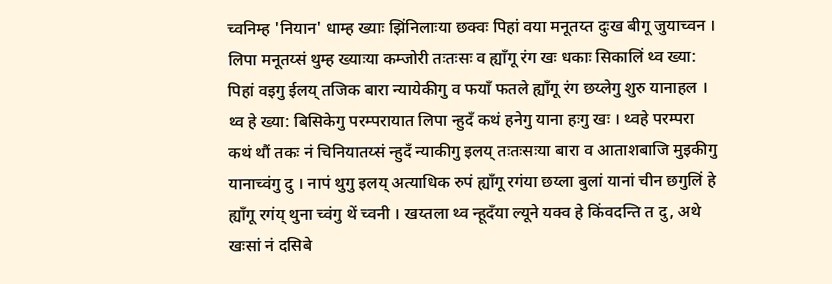च्वनिम्ह 'नियान' धाम्ह ख्याः झिंनिलाःया छक्वः पिहां वया मनूतय्त दुःख बीगू जुयाच्वन । लिपा मनूतय्सं थुम्ह ख्याःया कम्जोरी तःतःसः व ह्याँगू रंग खः धकाः सिकालिं थ्व ख्या: पिहां वइगु ईलय् तजिक बारा न्यायेकीगु व फयाँ फतले ह्याँगू रंग छय्लेगु शुरु यानाहल । थ्व हे ख्या: बिसिकेगु परम्परायात लिपा न्हुदँ कथं हनेगु याना हःगु खः । थ्वहे परम्परा कथं थौं तकः नं चिनियातय्सं न्हुदँ न्याकीगु इलय् तःतःसःया बारा व आताशबाजि मुइकीगु यानाच्वंगु दु । नापं थुगु इलय् अत्याधिक रुपं ह्याँगू रगंया छय्ला बुलां यानां चीन छगुलिं हे ह्याँगू रगंय् थुना च्वंगु थें च्वनी । खय्तला थ्व न्हूदँया ल्यूने यक्व हे किंवदन्ति त दु, अथे खःसां नं दसिबे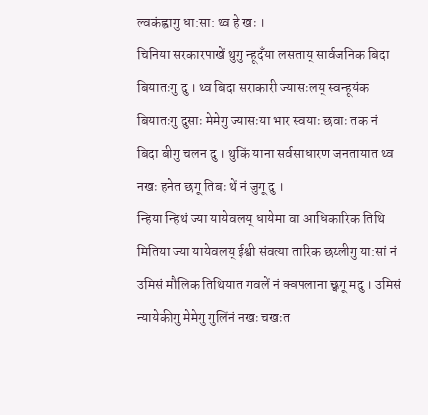ल्वकंह्वागु धा:सा: थ्व हे खः ।
चिनिया सरकारपाखें थुगु न्हूदँया लसताय् सार्वजनिक बिदा बियातःगु दु । थ्व बिदा सराकारी ज्यासःलय् स्वन्हूयंक बियातःगु दुसाः मेमेगु ज्यासःया भार स्वयाः छवाः तक नं बिदा बीगु चलन दु । थुकिं याना सर्वसाधारण जनतायात थ्व नखः हनेत छगू तिबः थें नं जुगू दु ।
न्हिया न्हिथं ज्या यायेवलय् धायेमा वा आधिकारिक तिथि मितिया ज्या यायेवलय् ईश्वी संवत्या तारिक छय्लीगु या:सां नं उमिसं मौलिक तिथियात गवलें नं क्वपलाना छ्वगू मदु । उमिसं न्यायेकीगु मेमेगु गुलिंनं नखः चखःत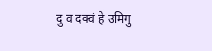दु व दक्वं हे उमिगु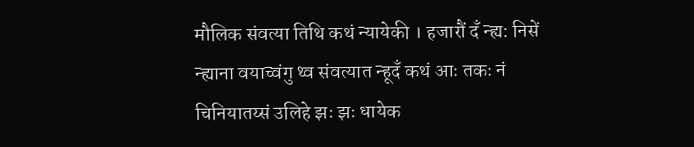मौलिक संवत्या तिथि कथं न्यायेकी । हजारौं दँ न्ह्य: निसें न्ह्याना वयाच्वंगु थ्व संवत्यात न्हूदँ कथं आः तकः नं चिनियातय्सं उलिहे झः झः धायेक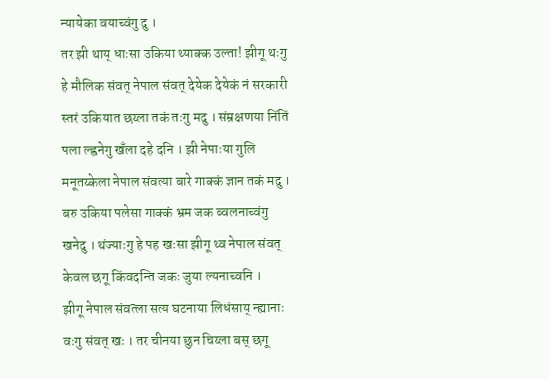न्यायेका वयाच्वंगु दु ।
तर झी थाय् धाःसा उकिया थ्याक्क उल्ता! झीगू थःगु हे मौलिक संवत् नेपाल संवत् देयेक देयेकं नं सरकारी स्तरं उकियात छय्ला तकं तःगु मदु । संम्रक्षणया निंतिं पला ल्ह्वनेगु खँला दहे दनि । झी नेपाःया गुलि मनूतय्केला नेपाल संवत्या बारे गाक्कं ज्ञान तकं मदु । बरु उकिया पलेसा गाक्कं भ्रम जक ब्वलनाच्वंगु खनेदु । थंज्याःगु हे पह खःसा झीगू थ्व नेपाल संवत् केवल छगू किंवदन्ति जकः जुया ल्यनाच्वनि ।
झीगू नेपाल संवत्ला सत्य घटनाया लिधंसाय् न्ह्यानाः वःगु संवत् खः । तर चीनया छुन चिय्ला बस् छगू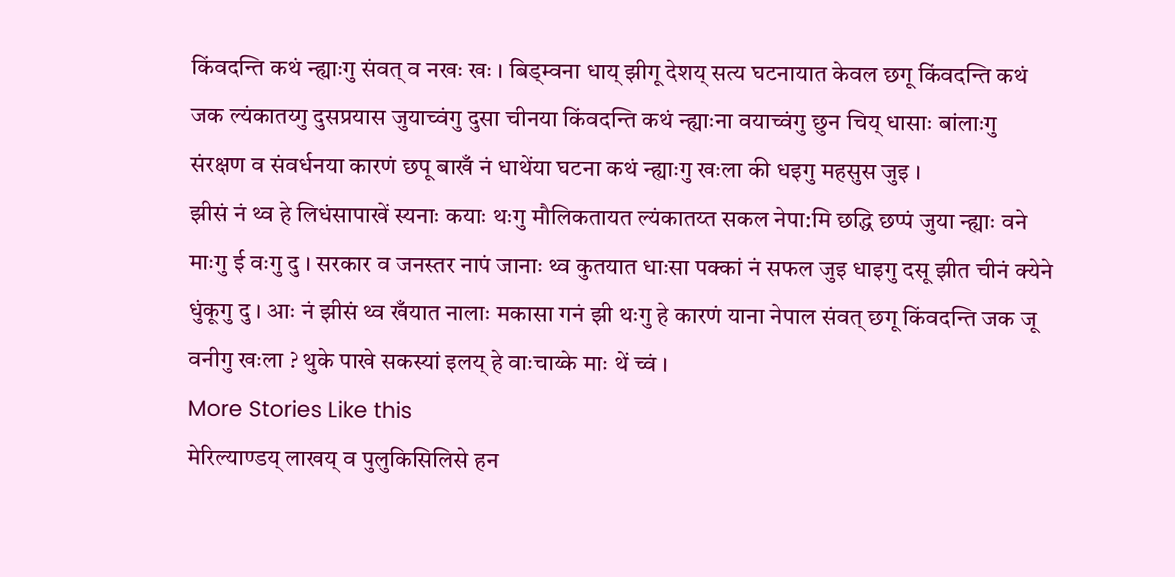किंवदन्ति कथं न्ह्याःगु संवत् व नखः खः । बिड्म्वना धाय् झीगू देशय् सत्य घटनायात केवल छगू किंवदन्ति कथं जक ल्यंकातय्गु दुसप्रयास जुयाच्वंगु दुसा चीनया किंवदन्ति कथं न्ह्याःना वयाच्वंगु छुन चिय् धासाः बांलाःगु संरक्षण व संवर्धनया कारणं छपू बाखँ नं धाथेंया घटना कथं न्ह्याःगु खःला की धइगु महसुस जुइ ।
झीसं नं थ्व हे लिधंसापाखें स्यनाः कयाः थःगु मौलिकतायत ल्यंकातय्त सकल नेपा:मि छद्धि छप्पं जुया न्ह्याः वने माःगु ई वःगु दु । सरकार व जनस्तर नापं जानाः थ्व कुतयात धाःसा पक्कां नं सफल जुइ धाइगु दसू झीत चीनं क्येने धुंकूगु दु । आः नं झीसं थ्व खँयात नालाः मकासा गनं झी थःगु हे कारणं याना नेपाल संवत् छगू किंवदन्ति जक जू वनीगु खःला ? थुके पाखे सकस्यां इलय् हे वाःचाय्के माः थें च्वं ।
More Stories Like this
मेरिल्याण्डय् लाखय् व पुलुकिसिलिसे हन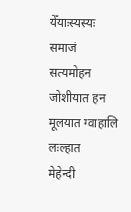येँयाःस्यस्यः समाजं सत्यमोहन जोशीयात हन
मूलयात ग्वाहालि लःल्हात
मेहेन्दी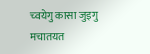च्वयेगु कासा जुइगु
मचातयत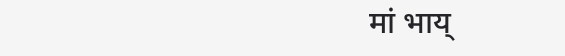मां भाय्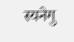स्यनेगु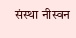संस्था नीस्वन